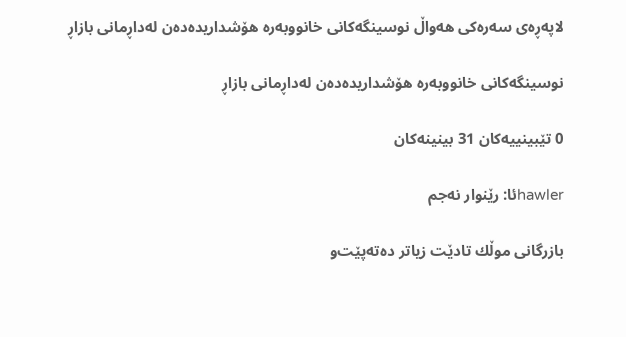لاپەڕەی سەرەکی هەواڵ نوسینگه‌كانی‌ خانووبه‌ره‌ هۆشداریده‌ده‌ن له‌داڕمانی‌ بازاڕ

نوسینگه‌كانی‌ خانووبه‌ره‌ هۆشداریده‌ده‌ن له‌داڕمانی‌ بازاڕ

0 تێبینییەکان 31 بینینەکان

hawlerئا: رێنوار نەجم

بازرگانی‌ موڵك تادێت زیاتر ده‌ته‌پێت‌و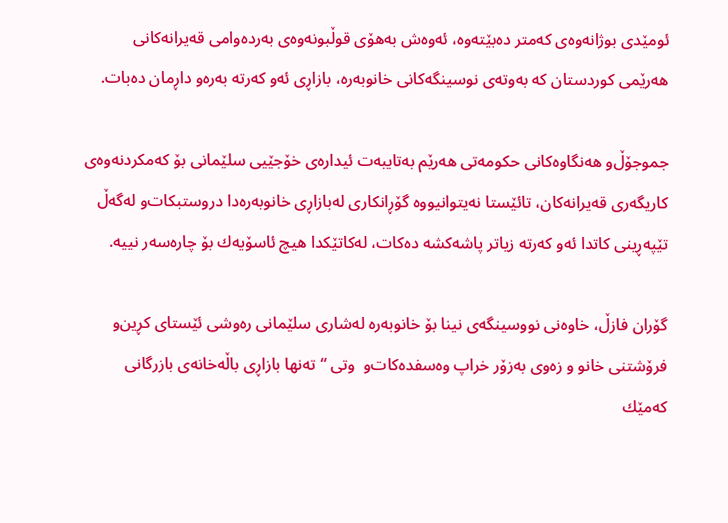ئومێدی‌ بوژانه‌وه‌ی‌ كه‌متر ده‌بێته‌وه‌، ئه‌وه‌ش به‌هۆی‌ قوڵبونه‌وه‌ی‌ به‌رده‌وامی‌ قه‌یرانه‌كانی‌ هه‌رێمی‌ كوردستان كه‌ به‌وته‌ی‌ نوسینگه‌كانی‌ خانوبه‌ره‌، بازاڕی‌ ئه‌و كه‌رته‌ به‌ره‌و داڕمان ده‌بات.

جموجۆڵ‌و هه‌نگاوه‌كانی‌ حكومه‌تی‌ هه‌رێم به‌تایبه‌ت ئیداره‌ی‌ خۆجێیی‌ سلێمانی‌ بۆ كه‌مكردنه‌وه‌ی‌ كاریگه‌ری‌ قه‌یرانه‌كان، تائێستا نه‌یتوانیووه‌ گۆڕانكاری‌ له‌بازاڕی‌ خانوبه‌ره‌دا دروستبكات‌و له‌گه‌ڵ تێپه‌ڕینی‌ كاتدا ئه‌و كه‌رته‌ زیاتر پاشه‌كشه‌ ده‌كات، له‌كاتێكدا هیچ ئاسۆیه‌ك بۆ چاره‌سه‌ر نییه‌.

گۆران فازڵ، خاوه‌نی نووسینگه‌ی نینا بۆ خانوبه‌ره‌ له‌شاری‌ سلێمانی ره‌وشی ئێستای كڕین‌و فرۆشتنی خانو و زه‌وی به‌زۆر خراپ وه‌سفده‌كات‌و  وتی “ته‌نها بازاڕی باڵه‌خانه‌ی بازرگانی كه‌مێك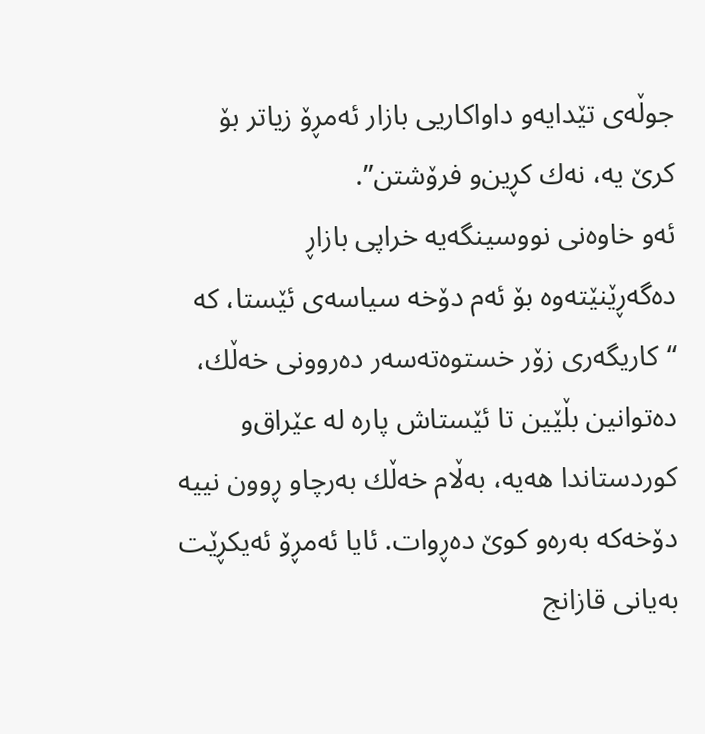جوڵه‌ی تێدایه‌و داواكاریی بازار ئه‌مڕۆ زیاتر بۆ كرێ ‌یه‌، نه‌ك كڕین‌و فرۆشتن”.
ئه‌و خاوه‌نی نووسینگه‌یه‌ خراپی بازاڕ ده‌گه‌ڕێنێته‌وه‌ بۆ ئه‌م دۆخه‌ سیاسه‌ی ئێستا، كه‌ “كاریگه‌ری زۆر خستوه‌ته‌سه‌ر ده‌روونی خه‌ڵك، ده‌توانین بڵێین تا ئێستاش پاره‌ له‌ عێراق‌و كوردستاندا هه‌یه‌، به‌ڵام خه‌ڵك به‌رچاو ڕوون نییه‌ دۆخه‌كه‌ به‌ره‌و كوێ ده‌ڕوات. ئایا ئه‌مڕۆ ئه‌یكڕێت به‌یانی قازانج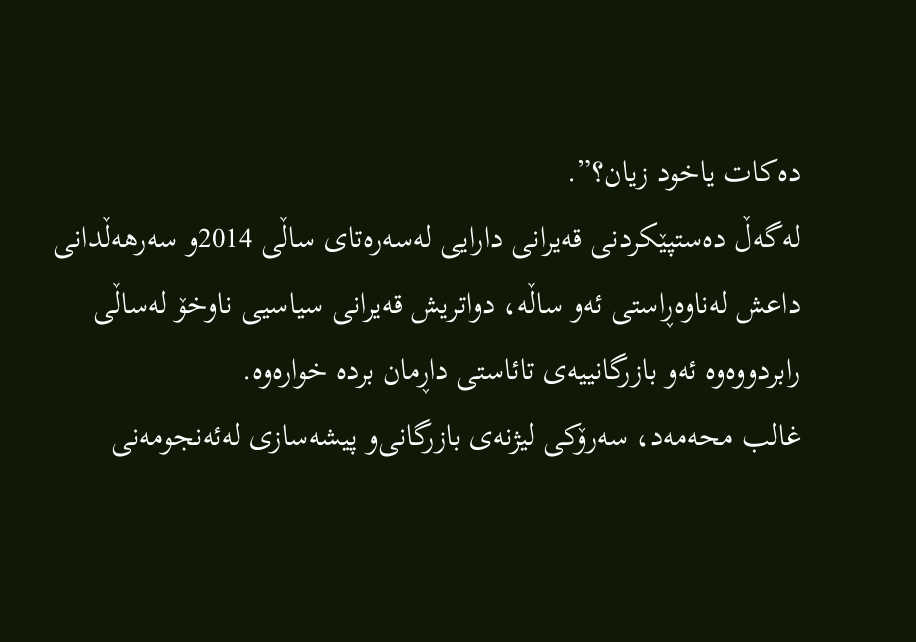ده‌كات یاخود زیان؟”.
له‌گه‌ڵ ده‌ستپێكردنی قه‌یرانی دارایی له‌سه‌ره‌تای ساڵی 2014و سه‌رهه‌ڵدانی داعش له‌ناوه‌ڕاستی ئه‌و ساڵه‌، دواتریش قه‌یرانی سیاسیی ناوخۆ له‌ساڵی رابردووه‌وه‌ ئه‌و بازرگانییه‌ی‌ تائاستی داڕمان برده‌ خواره‌وه‌.
غالب محه‌مه‌د، سه‌رۆكی لیژنه‌ی بازرگانی‌و پیشه‌سازی له‌ئه‌نجومه‌نی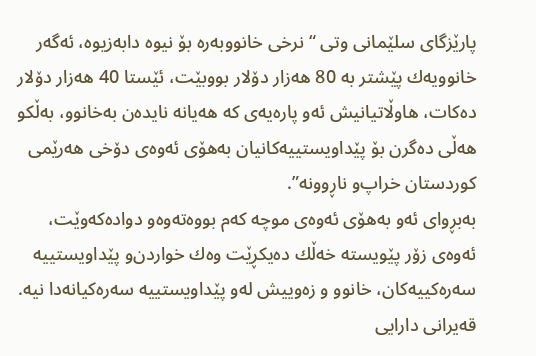پارێزگای سلێمانی وتی “نرخی خانووبه‌ره‌ بۆ نیوه‌ دابه‌زیوه‌، ئه‌گه‌ر خانوویه‌ك پێشتر به‌ 80 هه‌زار دۆلار بووبێت، ئێستا 40 هه‌زار دۆلار ده‌كات، هاوڵاتیانیش ئه‌و پاره‌یه‌ی كه‌ هه‌یانه‌ نایده‌ن به‌خانوو، به‌ڵكو هه‌ڵی ده‌گرن بۆ پێداویستییه‌كانیان به‌هۆی ئه‌وه‌ی دۆخی هه‌رێمی كوردستان خراپ‌و ناڕوونه‌”.
به‌بڕوای‌ ئه‌و به‌هۆی ئه‌وه‌ی موچه‌ كه‌م بووه‌ته‌وه‌و دواده‌كه‌وێت، ئه‌وه‌ی زۆر پێویسته‌ خه‌ڵك ده‌یكڕێت وه‌ك خواردن‌و پێداویستییه‌ سه‌ره‌كییه‌كان، خانوو و زه‌وییش له‌و پێداویستییه‌ سه‌ره‌كیانه‌دا نیه‌.
قه‌یرانی‌ دارایی‌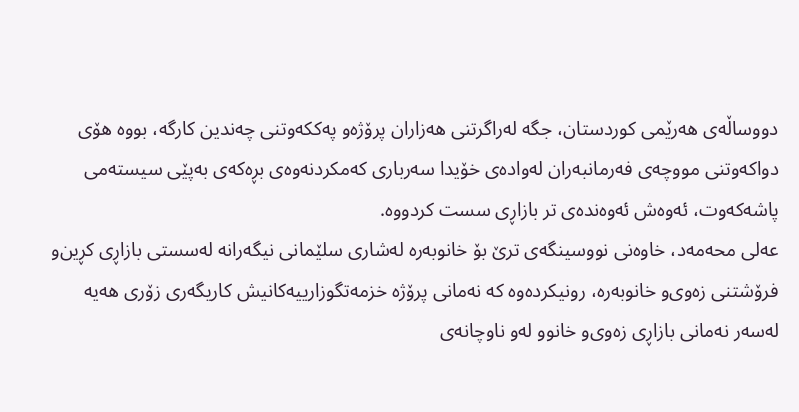دووساڵه‌ی‌ هه‌رێمی‌ كوردستان، جگه‌ له‌راگرتنی‌ هه‌زاران پرۆژه‌‌و په‌ككه‌وتنی‌ چه‌ندین كارگه‌، بووه‌ هۆی‌ دواكه‌وتنی‌ مووچه‌ی‌ فه‌رمانبه‌ران له‌واده‌ی‌ خۆیدا سه‌رباری‌ كه‌مكردنه‌وه‌ی‌ بڕه‌كه‌ی‌ به‌پێی‌ سیسته‌می‌ پاشه‌كه‌وت، ئه‌وه‌ش ئه‌وه‌نده‌ی‌ تر بازاڕی‌ سست كردووه‌.
عه‌لی محه‌مه‌د، خاوه‌نی نووسینگه‌ی ترێ بۆ خانوبه‌ره‌ له‌شاری سلێمانی نیگه‌رانه‌ له‌سستی بازاڕی كڕین‌و فرۆشتنی زه‌وی‌و خانوبه‌ره‌، رونیكرده‌وه‌ كه‌ نه‌مانی پرۆژه‌ خزمه‌تگوزارییه‌كانیش كاریگه‌ری زۆری هه‌یه‌ له‌سه‌ر نه‌مانی بازاڕی زه‌وی‌و خانوو له‌و ناوچانه‌ی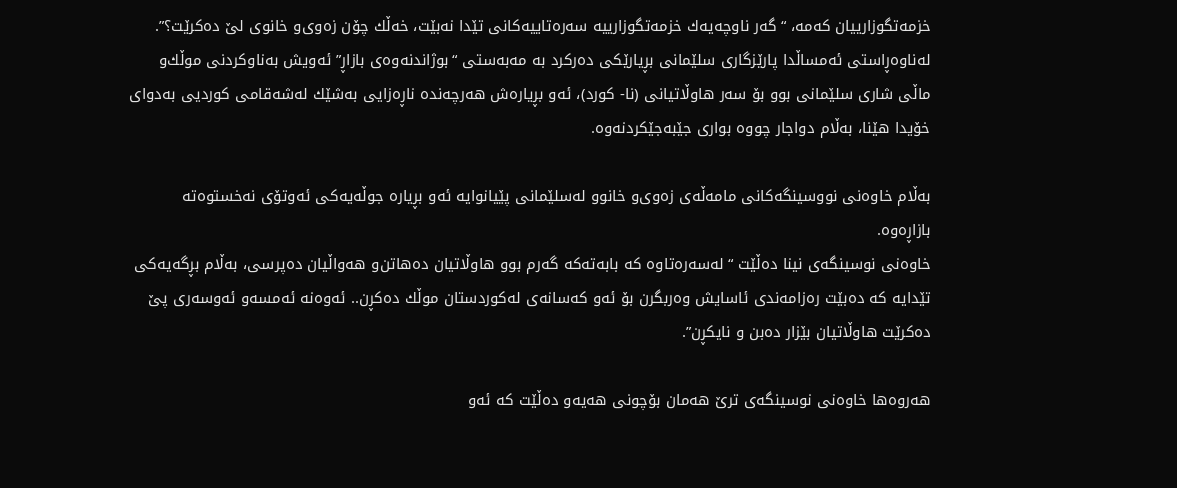خزمه‌تگوزارییان كه‌مه‌، “گه‌ر ناوچه‌یه‌ك خزمه‌تگوزارییه‌ سه‌ره‌تاییه‌كانی تێدا نه‌بێت، خه‌ڵك چۆن زه‌وی‌و خانوی لێ ده‌كرێت؟”.
له‌ناوه‌ڕاستی ئه‌مساڵدا پارێزگاری سلێمانی بڕیارێكی ده‌ركرد به‌ مه‌به‌ستی “بوژاندنه‌وه‌ی بازاڕ” ئه‌ویش به‌ناوكردنی موڵك‌و ماڵی شاری سلێمانی بوو بۆ سه‌ر هاوڵاتیانی (نا- كورد)، ئه‌و بڕیاره‌ش هه‌رچه‌نده‌ ناڕه‌زایی به‌شێك له‌شه‌قامی كوردیی به‌دوای خۆیدا هێنا، به‌ڵام دواجار چووه‌ بواری جێبه‌جێكردنه‌وه‌.

به‌ڵام خاوه‌نی نووسینگه‌كانی مامه‌ڵه‌ی زه‌وی‌و خانوو له‌سلێمانی‌ پێیانوایه‌ ئه‌و بڕیاره‌ جوڵه‌یه‌كی ئه‌وتۆی نه‌خستوه‌ته‌ بازاڕه‌وه‌.
خاوه‌نی نوسینگه‌ی نینا ده‌ڵێت “له‌سه‌ره‌تاوه‌ كه‌ بابه‌ته‌كه‌ گه‌رم بوو هاوڵاتیان ده‌هاتن‌و هه‌واڵیان ده‌پرسی، به‌ڵام بڕگه‌یه‌كی تێدایه‌ كه‌ ده‌بێت ره‌زامه‌ندی ئاسایش وه‌ربگرن بۆ ئه‌و كه‌سانه‌ی له‌كوردستان موڵك ده‌كڕن.. ئه‌وه‌نه‌ ئه‌مسه‌و ئه‌وسه‌ری پێ ده‌كرێت هاوڵاتیان بێزار ده‌بن و نایكڕن”.

هه‌روه‌ها خاوه‌نی نوسینگه‌ی ترێ هه‌مان بۆچونی هه‌یه‌و ده‌ڵێت كه‌ ئه‌و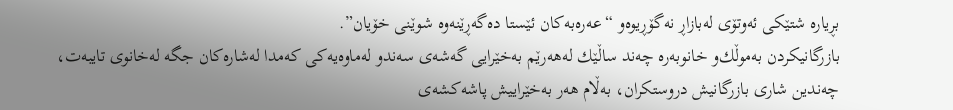بڕیاره‌ شتێكی ئه‌وتۆی له‌بازاڕ نه‌گۆڕیوه‌و “عه‌ره‌به‌كان ئێستا ده‌گه‌ڕێنه‌وه‌ شوێنی خۆیان”.
بازرگانیكردن به‌موڵك‌و خانوبه‌ره‌ چه‌ند ساڵێك له‌هه‌رێم به‌خێرایی گه‌شه‌ی سه‌ندو له‌ماوه‌یه‌كی كه‌مدا له‌شاره‌كان جگه‌ له‌خانوی تایبه‌ت، چه‌ندین شاری بازرگانیش دروستكران، به‌ڵام هه‌ر به‌خێراییش پاشه‌كشه‌ی‌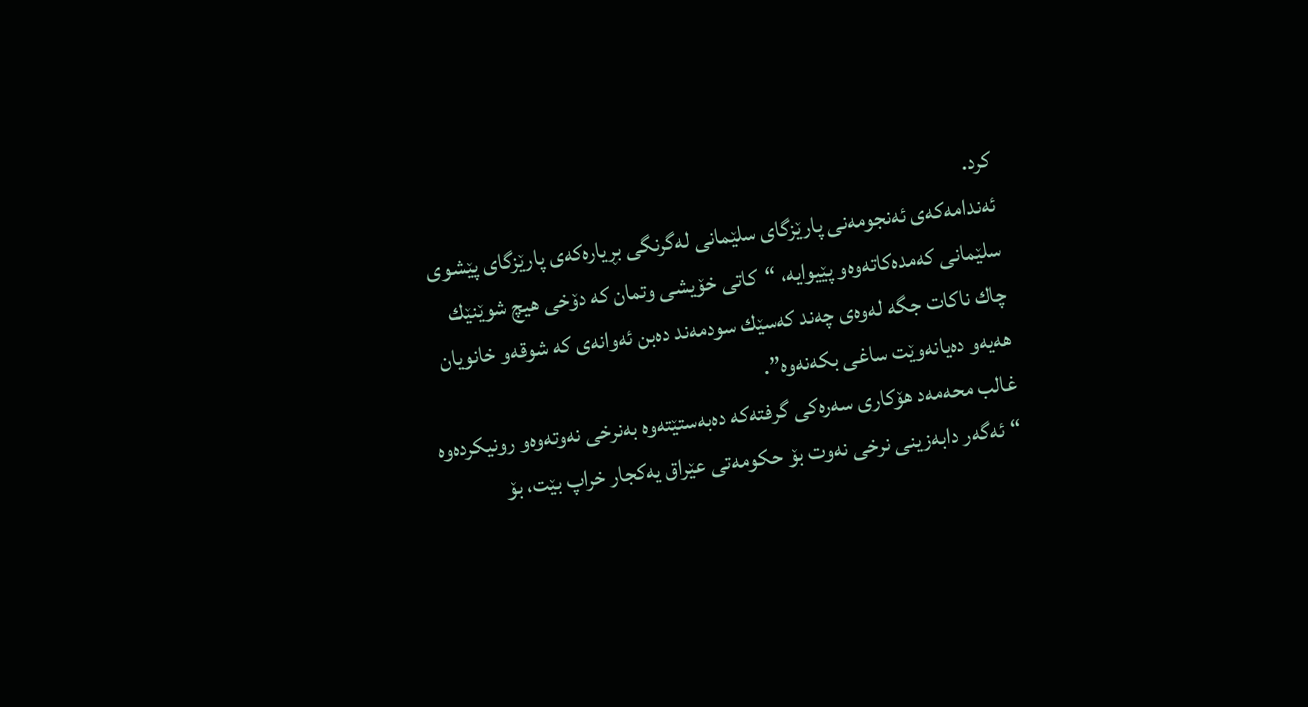كرد.
ئه‌ندامه‌كه‌ی‌ ئه‌نجومه‌نی‌ پارێزگای‌ سلێمانی‌ له‌گرنگی‌ بڕیاره‌كه‌ی‌ پارێزگای‌ پێشوی‌ سلێمانی‌ كه‌مده‌كاته‌وه‌‌و پێیوایه‌، “كاتی خۆیشی وتمان كه‌ دۆخی هیچ شوێنێك چاك ناكات جگه‌ له‌وه‌ی چه‌ند كه‌سێك سودمه‌ند ده‌بن ئه‌وانه‌ی كه‌ شوقه‌و خانویان هه‌یه‌و ده‌یانه‌وێت ساغی بكه‌نه‌وه‌”.
غالب محه‌مه‌د هۆكاری‌ سه‌ره‌كی‌ گرفته‌كه‌ ده‌به‌ستێته‌وه‌ به‌نرخی‌ نه‌وته‌وه‌‌و رونیكرده‌وه‌ “ئه‌گه‌ر دابه‌زینی نرخی نه‌وت بۆ حكومه‌تی عێراق یه‌كجار خراپ بێت، بۆ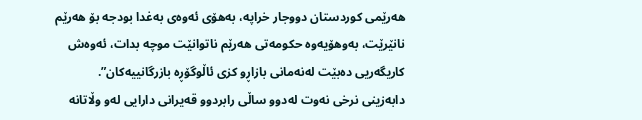هه‌رێمی كوردستان دووجار خراپه‌، به‌هۆی ئه‌وه‌ی به‌غدا بودجه‌ بۆ هه‌رێم نانێرێت، به‌وهۆیه‌وه‌ حكومه‌تی هه‌رێم ناتوانێت موچه‌ بدات، ئه‌وه‌ش كاریگه‌ریی ده‌بێت له‌نه‌مانی بازاڕو كزی ئاڵوگۆڕه‌ بازرگانییه‌كان”.
دابه‌زینی‌ نرخی‌ نه‌وت له‌دوو ساڵی‌ رابردوو قه‌یرانی‌ دارایی‌ له‌و وڵاتانه‌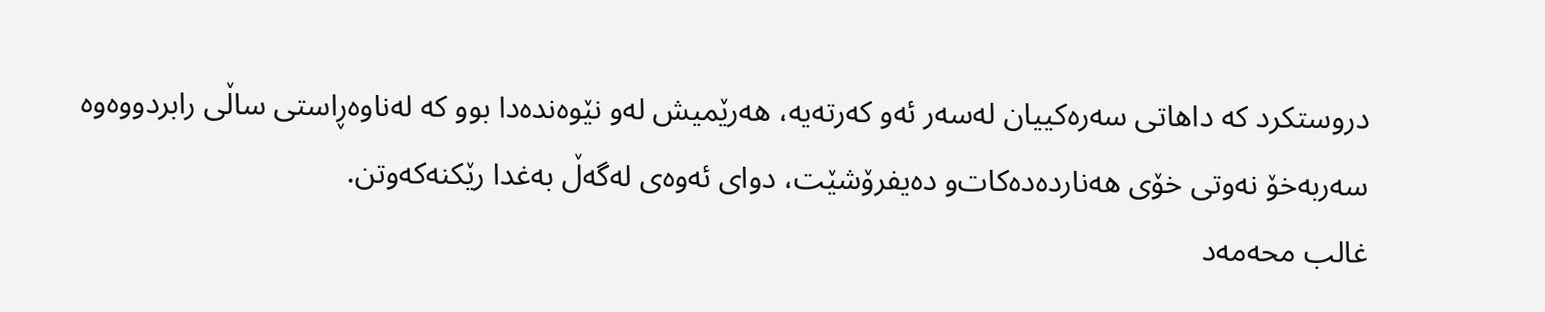دروستكرد كه‌ داهاتی‌ سه‌ره‌كییان له‌سه‌ر ئه‌و كه‌رته‌یه‌، هه‌رێمیش له‌و نێوه‌نده‌دا بوو كه‌ له‌ناوه‌ڕاستی‌ ساڵی‌ رابردووه‌وه‌ سه‌ربه‌خۆ نه‌وتی‌ خۆی‌ هه‌نارده‌ده‌كات‌و ده‌یفرۆشێت، دوای‌ ئه‌وه‌ی‌ له‌گه‌ڵ به‌غدا رێكنه‌كه‌وتن.
غالب محه‌مه‌د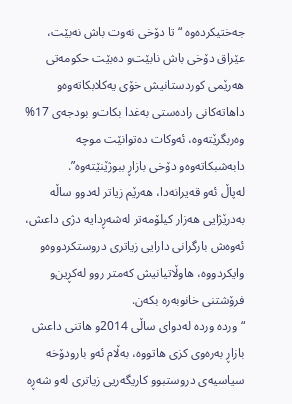جه‌ختیكرده‌وه‌ “تا دۆخی نه‌وت باش نه‌بێت، عێراق دۆخی باش نابێت‌و ده‌بێت حكومه‌تی هه‌رێمی كوردستانیش خۆی یه‌كلابكاته‌وه‌و داهاته‌كانی راده‌ستی به‌غدا بكات‌و بودجه‌ی 17% وه‌ربگرێته‌وه‌، ئه‌وكات ده‌توانێت موچه‌ دابه‌شبكاته‌وه‌و دۆخی بازاڕ ببوژێنێته‌وه‌”.
له‌پاڵ ئه‌و قه‌یرانه‌دا، هه‌رێم زیاتر له‌دوو ساڵه‌ به‌درێژایی‌ هه‌زار كیلۆمه‌تر له‌شه‌ڕدایه‌ دژی‌ داعش، ئه‌وه‌ش بارگرانی‌ دارایی‌ زیاتری‌ دروستكردووه‌‌و وایكردووه‌، هاوڵاتیانیش كه‌متر روو له‌كڕین‌و فرۆشتنی‌ خانوبه‌ره‌ بكه‌ن.
“ورده‌ ورده‌ له‌دوای ساڵی 2014و هاتنی داعش بازاڕ به‌ره‌وی كزی هاتووه‌، به‌ڵام ئه‌و بارودۆخه‌ سیاسیه‌ی دروستبوو كاریگه‌ریی زیاتری له‌و شه‌ڕه‌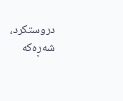دروستكرد، شه‌ڕه‌كه‌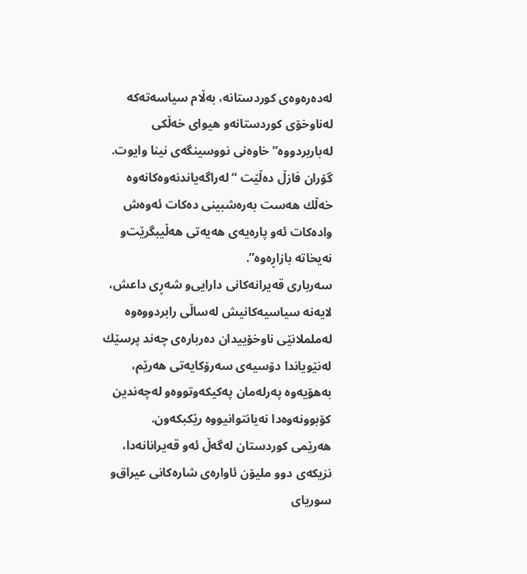له‌ده‌ره‌وه‌ی كوردستانه‌، به‌ڵام سیاسه‌ته‌كه‌ له‌ناوخۆی كوردستانه‌و هیوای خه‌ڵكی له‌باربردووه‌” خاوه‌نی نووسینگه‌ی نینا وایوت.
گۆران فازڵ ده‌ڵێت “له‌راگه‌یاندنه‌وه‌كانه‌وه‌ خه‌ڵك هه‌ست به‌ره‌شبینی ده‌كات ئه‌وه‌ش واده‌كات ئه‌و پاره‌یه‌ی هه‌یه‌تی هه‌ڵیبگرێت‌و نه‌یخاته‌ بازاڕه‌وه‌”.
سه‌رباری‌ قه‌یرانه‌كانی‌ دارایی‌‌و شه‌ڕی‌ داعش، لایه‌نه‌ سیاسیه‌كانیش له‌ساڵی‌ رابردووه‌وه‌ له‌ململانێی‌ ناوخۆییدان ده‌رباره‌ی‌ چه‌ند پرسێك له‌نێویاندا دۆسیه‌ی‌ سه‌رۆكایه‌تی‌ هه‌رێم، به‌هۆیه‌وه‌ په‌رله‌مان په‌كیكه‌وتووه‌‌و له‌چه‌ندین كۆبوونه‌وه‌دا نه‌یانتوانیووه‌ رێكبكه‌ون.
هه‌رێمی‌ كوردستان له‌گه‌ڵ ئه‌و قه‌یرانانه‌دا، نزیكه‌ی‌ دوو ملیۆن ئاواره‌ی‌ شاره‌كانی‌ عیراق‌و سوریای‌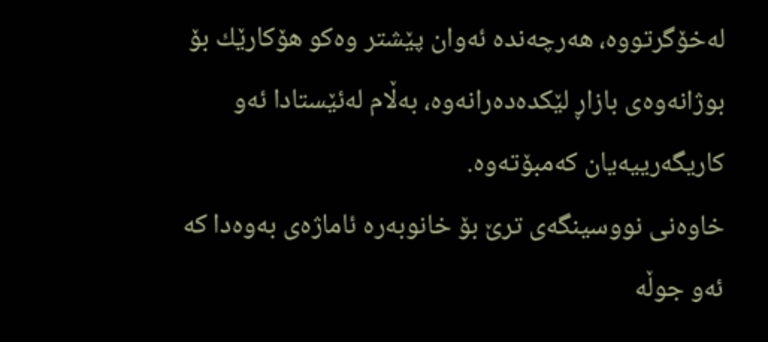له‌خۆگرتووه‌، هه‌رچه‌نده‌ ئه‌وان پێشتر وه‌كو هۆكارێك بۆ بوژانه‌وه‌ی‌ بازاڕ لێكده‌ده‌رانه‌وه‌، به‌ڵام له‌ئێستادا ئه‌و كاریگه‌رییه‌یان كه‌مبۆته‌وه‌.
خاوه‌نی نووسینگه‌ی ترێ بۆ خانوبه‌ره‌ ئاماژه‌ی‌ به‌وه‌دا كه‌ ئه‌و جوڵه‌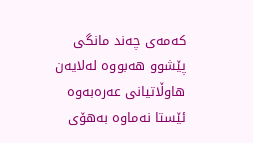كه‌مه‌ی چه‌ند مانگی پێشوو هه‌بووه‌ له‌لایه‌ن هاوڵاتیانی عه‌ره‌به‌وه‌ ئێستا نه‌ماوه‌ به‌هۆی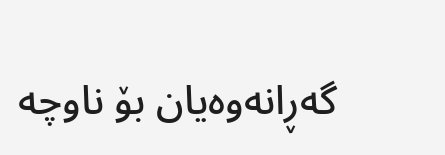گه‌ڕانه‌وه‌یان بۆ ناوچه‌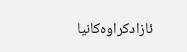ئازادكراوه‌كانیا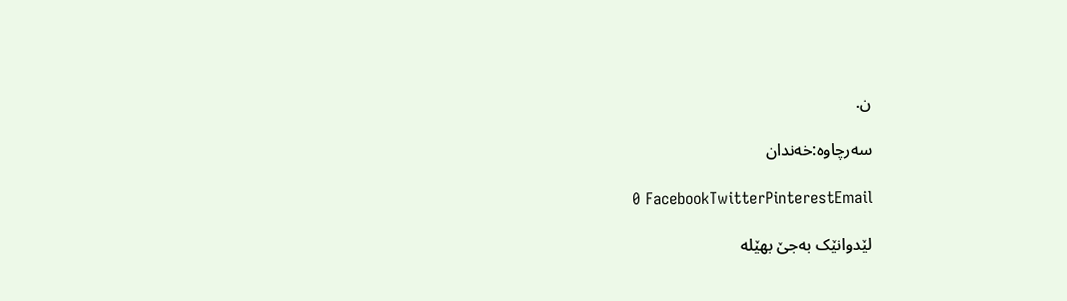ن.

سەرچاوە:خه‌ندان

0 FacebookTwitterPinterestEmail

لێدوانێک بەجێ بهێلە